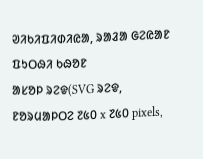ᱣᱤᱠᱤᱯᱤᱰᱤᱭᱟ, ᱨᱟᱲᱟ ᱜᱮᱭᱟᱱ ᱯᱩᱛᱷᱤ ᱠᱷᱚᱱ
ᱟᱥᱚᱞ ᱨᱮᱫ(SVG ᱨᱮᱫ, ᱱᱚᱨᱢᱟᱞᱛᱮ ᱗᱕᱐ x ᱗᱕᱐ pixels,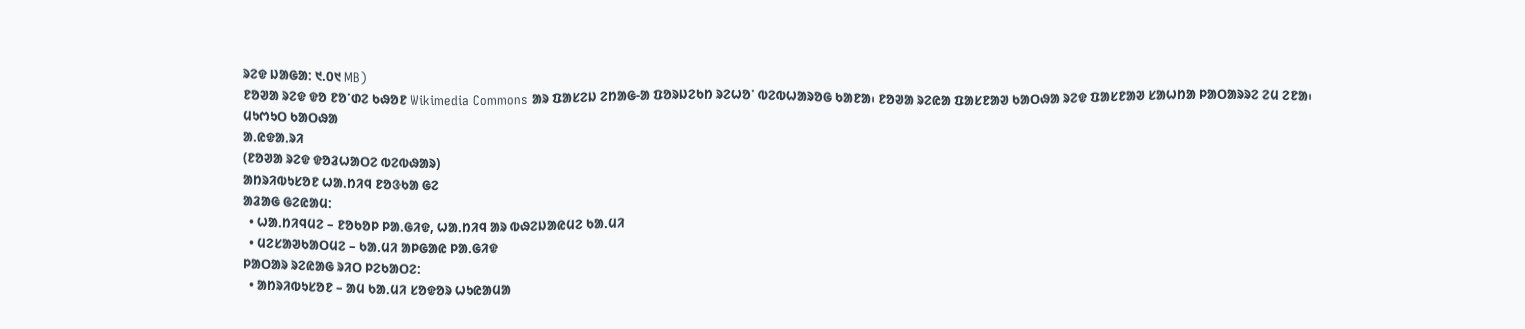ᱨᱮᱫ ᱡᱟᱜᱟ: ᱑.᱐᱑ MB)
ᱱᱚᱣᱟ ᱨᱮᱫ ᱫᱚ ᱱᱚᱸᱰᱮ ᱠᱷᱚᱱ Wikimedia Commons ᱟᱨ ᱯᱟᱥᱮᱡ ᱮᱴᱟᱜ-ᱟ ᱯᱚᱨᱡᱮᱠᱴ ᱨᱮᱦᱚᱸ ᱵᱮᱵᱦᱟᱨᱚᱜ ᱠᱟᱱᱟ᱾ ᱱᱚᱣᱟ ᱨᱮᱭᱟ ᱯᱟᱥᱱᱟᱣ ᱠᱟᱛᱷᱟ ᱨᱮᱫ ᱯᱟᱥᱱᱟᱣ ᱥᱟᱦᱴᱟ ᱞᱟᱛᱟᱨᱨᱮ ᱮᱢ ᱮᱱᱟ᱾
ᱢᱩᱬᱩᱛ ᱠᱟᱛᱷᱟ
ᱟᱹᱭᱫᱟᱹᱨᱤ
(ᱱᱚᱣᱟ ᱨᱮᱫ ᱫᱚᱲᱦᱟᱛᱮ ᱵᱮᱵᱷᱟᱨ)
ᱟᱴᱨᱤᱵᱩᱥᱚᱱ ᱦᱟᱹᱴᱤᱧ ᱱᱚᱝᱠᱟ ᱜᱮ
ᱟᱲᱟᱜ ᱜᱮᱭᱟᱢ:
  • ᱦᱟᱹᱴᱤᱧᱢᱮ – ᱱᱚᱠᱚᱞ ᱞᱟᱹᱜᱤᱫ, ᱦᱟᱹᱴᱤᱧ ᱟᱨ ᱵᱷᱮᱡᱟᱭᱢᱮ ᱠᱟᱹᱢᱤ
  • ᱢᱮᱥᱟᱣᱠᱟᱛᱢᱮ – ᱠᱟᱹᱢᱤ ᱟᱞᱜᱟᱭ ᱞᱟᱹᱜᱤᱫ
ᱞᱟᱛᱟᱨ ᱨᱮᱭᱟᱜ ᱨᱤᱛ ᱞᱮᱠᱟᱛᱮ:
  • ᱟᱴᱨᱤᱵᱩᱥᱚᱱ – ᱟᱢ ᱠᱟᱹᱢᱤ ᱥᱚᱫᱚᱨ ᱦᱩᱭᱟᱢᱟ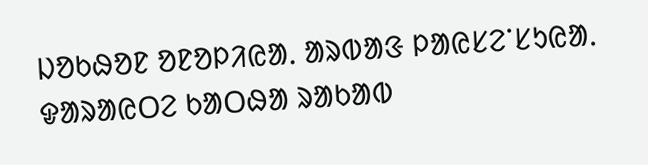ᱡᱚᱠᱷᱚᱱ ᱚᱱᱚᱞᱤᱭᱟᱹ ᱟᱨᱵᱟᱝ ᱞᱟᱭᱥᱮᱸᱥᱩᱭᱟᱹ ᱫᱟᱨᱟᱭᱛᱮ ᱠᱟᱛᱷᱟ ᱨᱟᱠᱟᱵ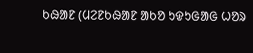ᱠᱷᱟᱱ (ᱢᱮᱱᱠᱷᱟᱱ ᱟᱠᱚ ᱩᱫᱩᱜᱟᱜ ᱦᱚᱨ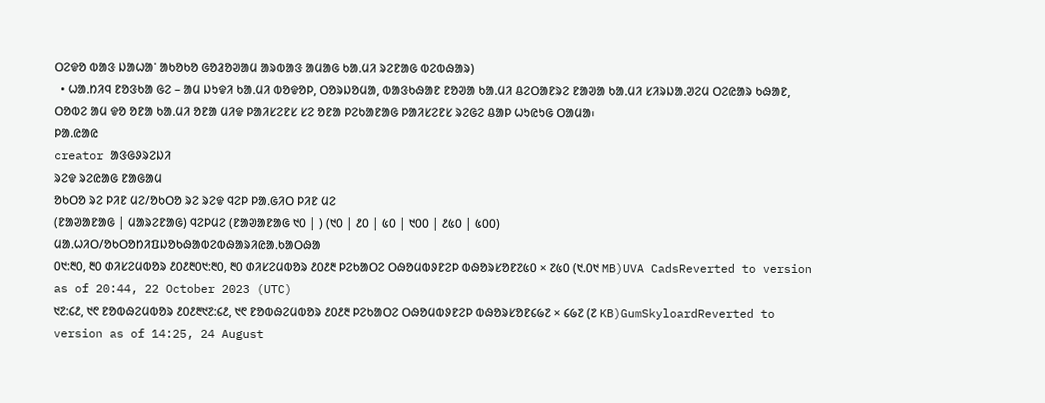ᱛᱮᱫᱚ ᱵᱟᱝ ᱡᱟᱦᱟᱸ ᱟᱠᱚᱠᱚ ᱜᱚᱲᱚᱣᱟᱢ ᱟᱨᱵᱟᱝ ᱟᱢᱟᱜ ᱠᱟᱹᱢᱤ ᱨᱮᱱᱟᱜ ᱵᱮᱵᱷᱟᱨ)
  • ᱦᱟᱹᱴᱤᱧ ᱱᱚᱝᱠᱟ ᱜᱮ – ᱟᱢ ᱡᱩᱫᱤ ᱠᱟᱹᱢᱤ ᱵᱚᱫᱚᱞ, ᱛᱚᱨᱡᱚᱢᱟ, ᱵᱟᱝᱠᱷᱟᱱ ᱱᱚᱣᱟ ᱠᱟᱹᱢᱤ ᱪᱮᱛᱟᱱᱨᱮ ᱱᱟᱣᱟ ᱠᱟᱹᱢᱤ ᱥᱤᱨᱡᱟᱹᱣᱮᱢ ᱛᱮᱭᱟᱨ ᱠᱷᱟᱱ, ᱛᱚᱵᱮ ᱟᱢ ᱫᱚ ᱚᱱᱟ ᱠᱟᱹᱢᱤ ᱚᱱᱟ ᱢᱤᱫ ᱞᱟᱤᱥᱮᱱᱥ ᱥᱮ ᱚᱱᱟ ᱞᱮᱠᱟᱱᱟᱜ ᱞᱟᱤᱥᱮᱱᱥ ᱨᱮᱜᱮ ᱪᱟᱞ ᱦᱩᱭᱩᱜ ᱛᱟᱢᱟ᱾
ᱞᱟ.ᱭᱟᱭ
creator ᱟᱝᱜᱽᱨᱮᱡᱤ
ᱨᱮᱫ ᱨᱮᱭᱟᱜ ᱱᱟᱜᱟᱢ
ᱚᱠᱛᱚ ᱨᱮ ᱞᱤᱱ ᱢᱮ/ᱚᱠᱛᱚ ᱨᱮ ᱨᱮᱫ ᱧᱮᱞ ᱞᱟᱹᱜᱤᱛ ᱞᱤᱱ ᱢᱮ
(ᱱᱟᱣᱟᱱᱟᱜ | ᱢᱟᱨᱮᱱᱟᱜ) ᱧᱮᱞᱢᱮ (ᱱᱟᱣᱟᱱᱟᱜ ᱑᱐ | ) (᱑᱐ | ᱒᱐ | ᱕᱐ | ᱑᱐᱐ | ᱒᱕᱐ | ᱕᱐᱐)
ᱢᱟᱹᱦᱤᱛ/ᱚᱠᱛᱚᱴᱤᱯᱡᱚᱠᱷᱟᱵᱮᱵᱷᱟᱨᱤᱭᱟᱹᱠᱟᱛᱷᱟ
᱐᱑:᱓᱐, ᱓᱐ ᱰᱤᱥᱮᱢᱵᱚᱨ ᱒᱐᱒᱓᱐᱑:᱓᱐, ᱓᱐ ᱰᱤᱥᱮᱢᱵᱚᱨ ᱒᱐᱒᱓ ᱞᱮᱠᱟᱛᱮ ᱛᱷᱚᱢᱵᱽᱱᱮᱞ ᱵᱷᱚᱨᱥᱚᱱ᱗᱕᱐ × ᱗᱕᱐ (᱑.᱐᱑ MB)UVA CadsReverted to version as of 20:44, 22 October 2023 (UTC)
᱑᱗:᱔᱒, ᱑᱖ ᱱᱚᱵᱷᱮᱢᱵᱚᱨ ᱒᱐᱒᱓᱑᱗:᱔᱒, ᱑᱖ ᱱᱚᱵᱷᱮᱢᱵᱚᱨ ᱒᱐᱒᱓ ᱞᱮᱠᱟᱛᱮ ᱛᱷᱚᱢᱵᱽᱱᱮᱞ ᱵᱷᱚᱨᱥᱚᱱ᱔᱙᱗ × ᱔᱙᱗ (᱗ KB)GumSkyloardReverted to version as of 14:25, 24 August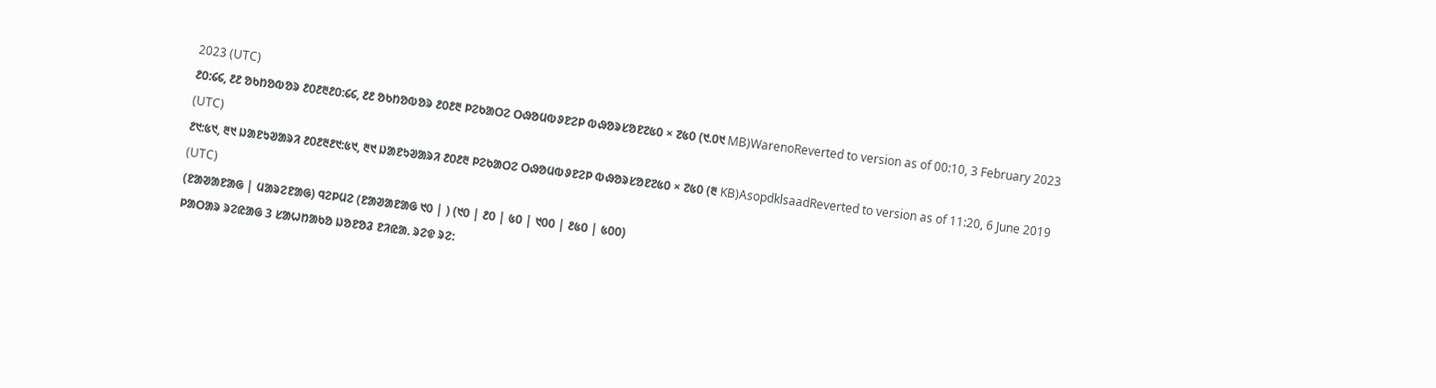2023 (UTC)
᱒᱐:᱔᱔, ᱒᱒ ᱚᱠᱴᱚᱵᱚᱨ ᱒᱐᱒᱓᱒᱐:᱔᱔, ᱒᱒ ᱚᱠᱴᱚᱵᱚᱨ ᱒᱐᱒᱓ ᱞᱮᱠᱟᱛᱮ ᱛᱷᱚᱢᱵᱽᱱᱮᱞ ᱵᱷᱚᱨᱥᱚᱱ᱗᱕᱐ × ᱗᱕᱐ (᱑.᱐᱑ MB)WarenoReverted to version as of 00:10, 3 February 2023 (UTC)
᱒᱑:᱕᱑, ᱓᱑ ᱡᱟᱱᱩᱣᱟᱨᱤ ᱒᱐᱒᱓᱒᱑:᱕᱑, ᱓᱑ ᱡᱟᱱᱩᱣᱟᱨᱤ ᱒᱐᱒᱓ ᱞᱮᱠᱟᱛᱮ ᱛᱷᱚᱢᱵᱽᱱᱮᱞ ᱵᱷᱚᱨᱥᱚᱱ᱗᱕᱐ × ᱗᱕᱐ (᱓ KB)AsopdklsaadReverted to version as of 11:20, 6 June 2019 (UTC)
(ᱱᱟᱣᱟᱱᱟᱜ | ᱢᱟᱨᱮᱱᱟᱜ) ᱧᱮᱞᱢᱮ (ᱱᱟᱣᱟᱱᱟᱜ ᱑᱐ | ) (᱑᱐ | ᱒᱐ | ᱕᱐ | ᱑᱐᱐ | ᱒᱕᱐ | ᱕᱐᱐)
ᱞᱟᱛᱟᱨ ᱨᱮᱭᱟᱜ 3 ᱥᱟᱦᱴᱟᱠᱚ ᱡᱚᱱᱚᱲ ᱱᱤᱭᱟᱹ ᱨᱮᱫ ᱨᱮ: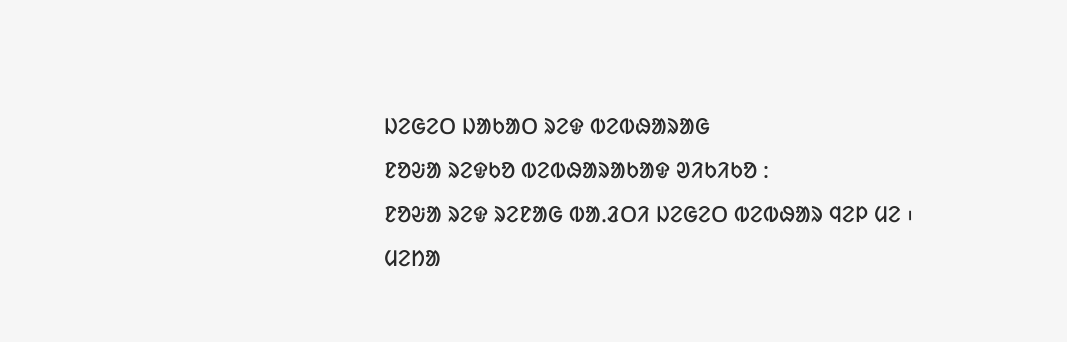ᱡᱮᱜᱮᱛ ᱡᱟᱠᱟᱛ ᱨᱮᱫ ᱵᱮᱵᱷᱟᱨᱟᱜ
ᱱᱚᱶᱟ ᱨᱮᱫᱠᱚ ᱵᱮᱵᱷᱟᱨᱟᱠᱟᱫ ᱣᱤᱠᱤᱠᱚ :
ᱱᱚᱶᱟ ᱨᱮᱫ ᱨᱮᱱᱟᱜ ᱵᱟᱹᱲᱛᱤ ᱡᱮᱜᱮᱛ ᱵᱮᱵᱷᱟᱨ ᱧᱮᱞ ᱢᱮ ᱾
ᱢᱮᱴᱟ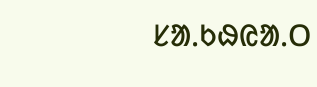ᱥᱟᱹᱠᱷᱭᱟᱹᱛ